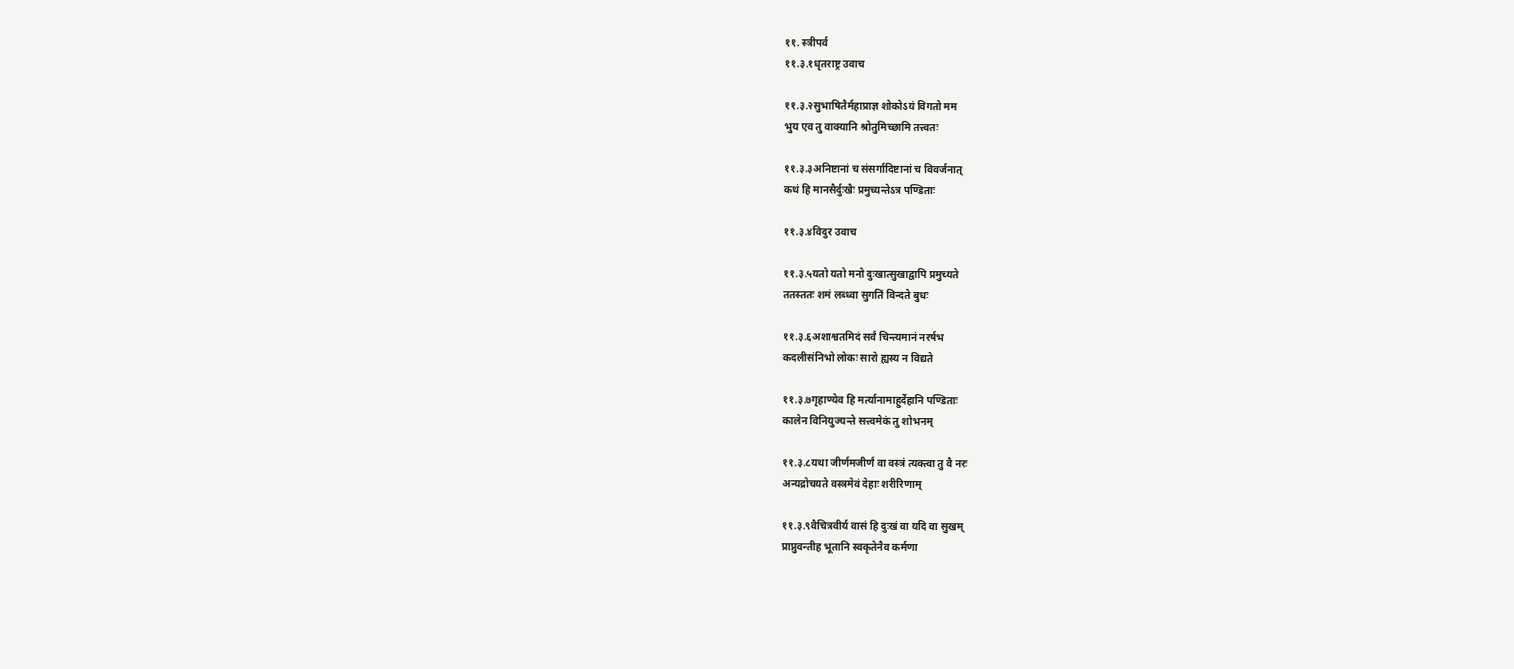११. स्त्रीपर्व
११.३.१धृतराष्ट्र उवाच

११.३.२सुभाषितैर्महाप्राज्ञ शोकोऽयं विगतो मम
भुय एव तु वाक्यानि श्रोतुमिच्छामि तत्त्वतः

११.३.३अनिष्टानां च संसर्गादिष्टानां च विवर्जनात्
कथं हि मानसैर्दुःखैः प्रमुच्यन्तेऽत्र पण्डिताः

११.३.४विदुर उवाच

११.३.५यतो यतो मनो दुःखात्सुखाद्वापि प्रमुच्यते
ततस्ततः शमं लब्ध्वा सुगतिं विन्दते बुधः

११.३.६अशाश्वतमिदं सर्वं चिन्त्यमानं नरर्षभ
कदलीसंनिभो लोकः सारो ह्यस्य न विद्यते

११.३.७गृहाण्येव हि मर्त्यानामाहुर्देहानि पण्डिताः
कालेन विनियुज्यन्ते सत्त्वमेकं तु शोभनम्

११.३.८यथा जीर्णमजीर्णं वा वस्त्रं त्यक्त्वा तु वै नरः
अन्यद्रोचयते वस्त्रमेवं देहाः शरीरिणाम्

११.३.९वैचित्रवीर्य वासं हि दुःखं वा यदि वा सुखम्
प्राप्नुवन्तीह भूतानि स्वकृतेनैव कर्मणा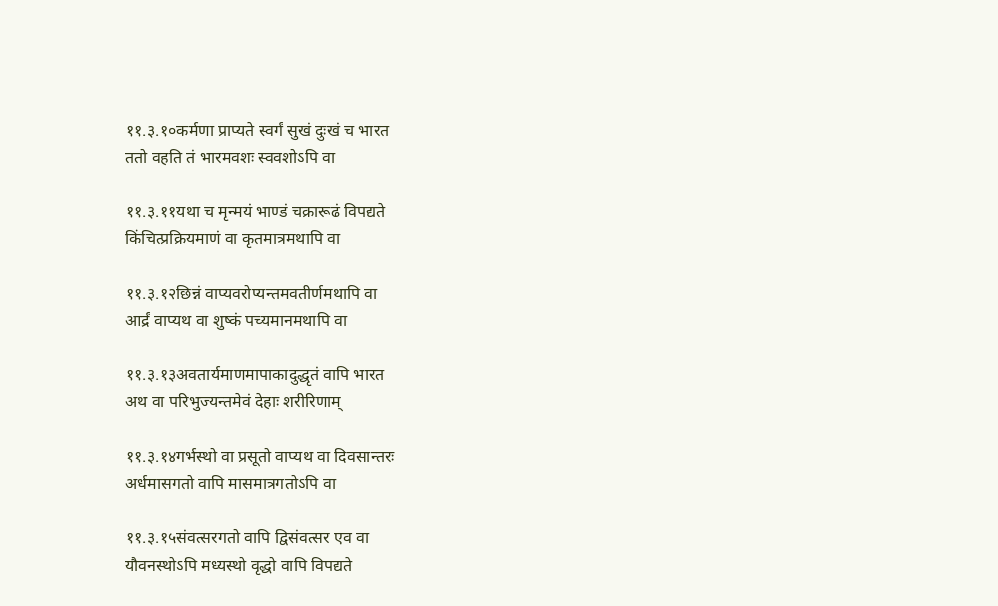११.३.१०कर्मणा प्राप्यते स्वर्गं सुखं दुःखं च भारत
ततो वहति तं भारमवशः स्ववशोऽपि वा

११.३.११यथा च मृन्मयं भाण्डं चक्रारूढं विपद्यते
किंचित्प्रक्रियमाणं वा कृतमात्रमथापि वा

११.३.१२छिन्नं वाप्यवरोप्यन्तमवतीर्णमथापि वा
आर्द्रं वाप्यथ वा शुष्कं पच्यमानमथापि वा

११.३.१३अवतार्यमाणमापाकादुद्धृतं वापि भारत
अथ वा परिभुज्यन्तमेवं देहाः शरीरिणाम्

११.३.१४गर्भस्थो वा प्रसूतो वाप्यथ वा दिवसान्तरः
अर्धमासगतो वापि मासमात्रगतोऽपि वा

११.३.१५संवत्सरगतो वापि द्विसंवत्सर एव वा
यौवनस्थोऽपि मध्यस्थो वृद्धो वापि विपद्यते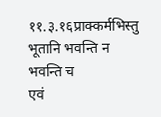११.३.१६प्राक्कर्मभिस्तु भूतानि भवन्ति न भवन्ति च
एवं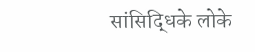सांसिद्धिके लोके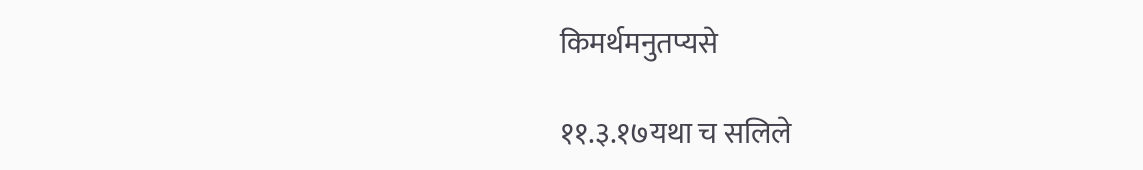किमर्थमनुतप्यसे

११.३.१७यथा च सलिले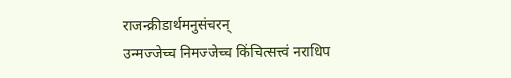राजन्क्रीडार्थमनुसंचरन्
उन्मज्जेच्च निमज्जेच्च किंचित्सत्त्वं नराधिप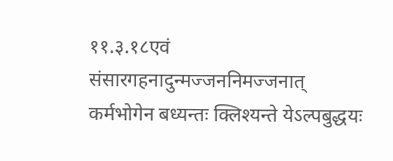११.३.१८एवं संसारगहनादुन्मज्जननिमज्जनात्
कर्मभोगेन बध्यन्तः क्लिश्यन्ते येऽल्पबुद्धयः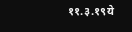११.३.१९ये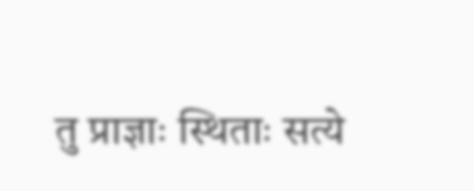तु प्राज्ञाः स्थिताः सत्ये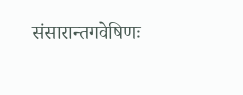संसारान्तगवेषिणः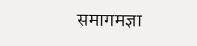समागमज्ञा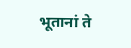भूतानां ते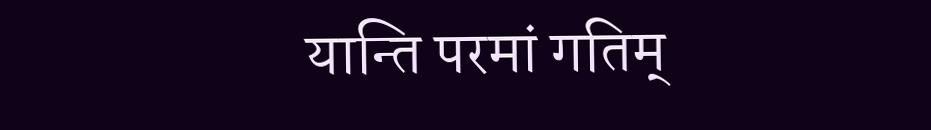यान्ति परमां गतिम्